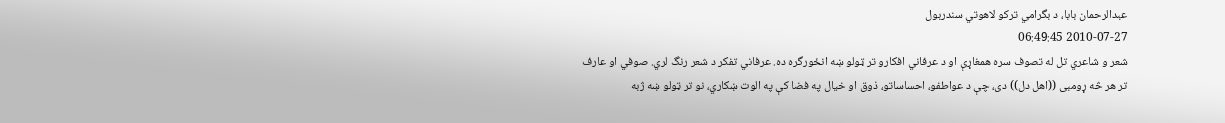عبدالرحمان بابا، د بگرامي تركو لاهوتي سندربول
2010-07-27 06:49:45
شعر و شاعري تل له تصوف سره همغاړې او د عرفاني افكارو تر ټولو ښه انځورگره ده. عرفاني تفكر د شعر رنگ لري. صوفي او عارف تر هر څه ړومبى ((اهل دل)) دى، چې د عواطفو، احساساتو، ذوق او خيال په فضا كې په الوت ښكاري، نو تر ټولو ښه ژبه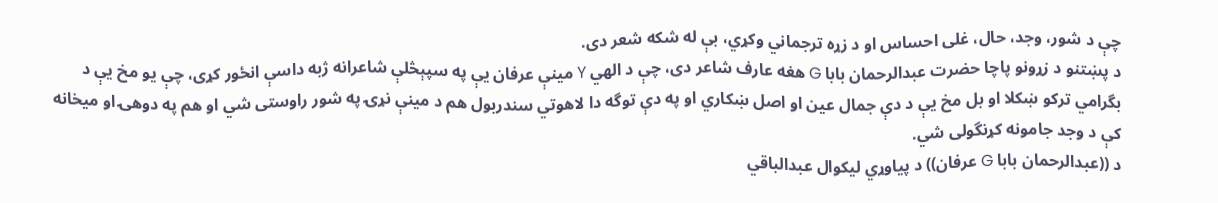چې د شور، وجد، حال، غلى احساس او د زړه ترجماني وكړي، بې له شكه شعر دى.
د پښتنو د زړونو پاچا حضرت عبدالرحمان بابا G هغه عارف شاعر دى، چې د الهي Y مينې عرفان يې په سپېڅلې شاعرانه ژبه داسې انځور كړى، چې يو مخ يې د بگرامي تركو ښكلا او بل مخ يې د دې جمال عين او اصل ښكاري او په دې توگه دا لاهوتي سندربول هم د مينې نړۍ په شور راوستى شي او هم په دوهۍ او ميخانه كې د وجد جامونه كړنگولى شي.
د ((عبدالرحمان بابا G عرفان)) د پياوړي ليكوال عبدالباقي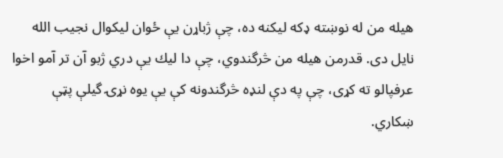هيله من له نوښته ډكه ليكنه ده، چې ژباړن يې ځوان ليكوال نجيب الله نايل دى. قدرمن هيله من څرگندوي، چې دا ليك يې دري ژبو آن تر آمو اخوا عرفپالو ته كړى، چې په دې لنډه څرگندونه كې يې يوه نړۍ گيلې پټې ښكاري.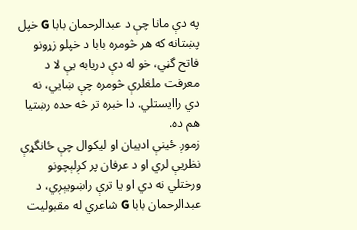په دې مانا چې د عبدالرحمان بابا G خپل پښتانه كه هر څومره بابا د خپلو زړونو فاتح گڼي، خو له دې دريابه يې لا د معرفت ملغلرې څومره چې ښايي، نه دي راايستلي. دا خبره تر څه حده رښتيا هم ده.
زموږ ځينې اديبان او ليكوال چې ځانگړې نظريې لري او د عرفان پر كږلېچونو ورختلي نه دي او يا ترې راښويېږي، د عبدالرحمان بابا G شاعري له مقبوليت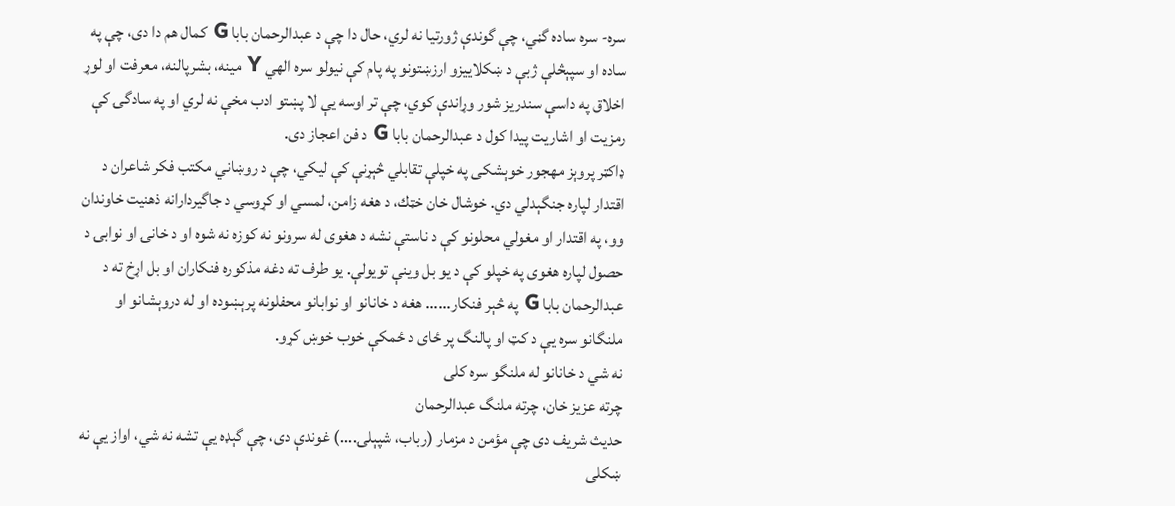سره- سره ساده گڼي، چې گوندې ژورتيا نه لري، حال دا چې د عبدالرحمان بابا G كمال هم دا دى، چې په ساده او سپېڅلې ژبې د ښكلاييزو ارزښتونو په پام كې نيولو سره الهي Y مينه، بشرپالنه، معرفت او لوړ اخلاق په داسې سندريز شور وړاندې كوي، چې تر اوسه يې لا پښتو ادب مخې نه لري او په سادگۍ كې رمزيت او اشاريت پيدا كول د عبدالرحمان بابا G د فن اعجاز دى.
ډاكټر پروېز مهجور خوېشكى په خپلې تقابلي څېړنې كې ليكي، چې د روښاني مكتب فكر شاعران د اقتدار لپاره جنگېدلي دي. خوشال خان خټك، د هغه زامن، لمسي او كړوسي د جاگيردارانه ذهنيت خاوندان وو، په اقتدار او مغولي محلونو كې د ناستې نشه د هغوى له سرونو نه كوزه نه شوه او د خانۍ او نوابۍ د حصول لپاره هغوى په خپلو كې د يو بل وينې تويولې. يو طرف ته دغه مذكوره فنكاران او بل اړخ ته د عبدالرحمان بابا G په څېر فنكار...... هغه د خانانو او نوابانو محفلونه پرېښوده او له دروېشانو او ملنگانو سره يې د كټ او پالنگ پر ځاى د ځمكې خوب خوښ كړو.
نه شي د خانانو له ملنگو سره كلى
چرته عزيز خان، چرته ملنگ عبدالرحمان
حديث شريف دى چې مؤمن د مزمار (رباب، شپېلۍ....) غوندې دى، چې گېډه يې تشه نه شي، اواز يې نه ښكلى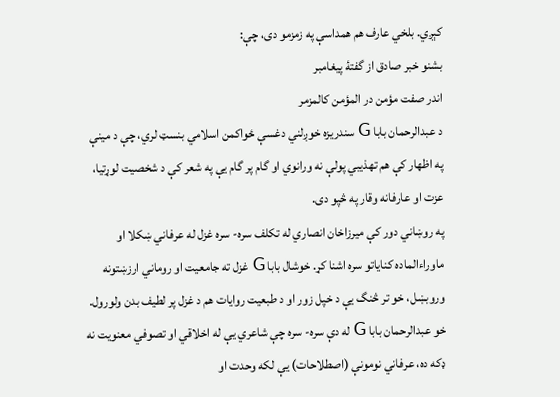كېږي. بلخي عارف هم همداسې په زمزمو دى، چې:
بشنو خبر صادق از گفتۀ پيغامبر
اندر صفت مؤمن در المؤمن كالمزمر
د عبدالرحمان بابا G سندريزه خوږلني دغسې ځواكمن اسلامي بنسټ لري، چې د مينې په اظهار كې هم تهذيبي پولې نه ورانوي او گام پر گام يې په شعر كې د شخصيت لوړتيا، عزت او عارفانه وقار په څپو دى.
په روښاني دور كې ميرزاخان انصاري له تكلف سره- سره غزل له عرفاني ښكلا او ماوراءالماده كناياتو سره اشنا كړ. خوشال بابا G غزل ته جامعيت او روماني ارزښتونه وروبښل، خو تر څنگ يې د خپل زور او د طبعيت روايات هم د غزل پر لطيف بدن ولورول. خو عبدالرحمان بابا G له دې سره- سره چې شاعري يې له اخلاقي او تصوفي معنويت نه ډكه ده، عرفاني نومونې (اصطلاحات) يې لكه وحدت او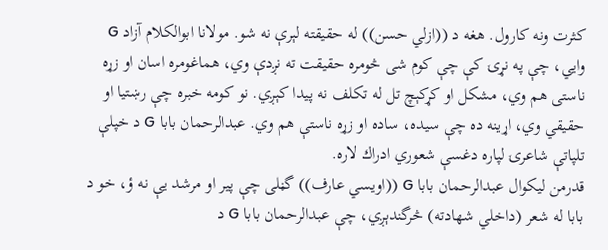كثرت ونه كارول. هغه د ((ازلي حسن)) له حقيقته لېرې نه شو. مولانا ابوالكلام آزاد G وايي، چې په نړۍ كې چې كوم شى څومره حقيقت ته نږدې وي، هماغومره اسان او زړه ناستى هم وي، مشكل او كړكېچ تل له تكلف نه پيدا كېږي. نو كومه خبره چې رښتيا او حقيقي وي، اړينه ده چې سيده، ساده او زړه ناستې هم وي. عبدالرحمان بابا G د خپلې تلپاتې شاعرۍ لپاره دغسې شعوري ادراك لاره.
قدرمن ليكوال عبدالرحمان بابا G ((اويسي عارف)) گڼلى چې پير او مرشد يې نه ؤ، خو د بابا له شعر (داخلي شهادته) څرگندېږي، چې عبدالرحمان بابا G د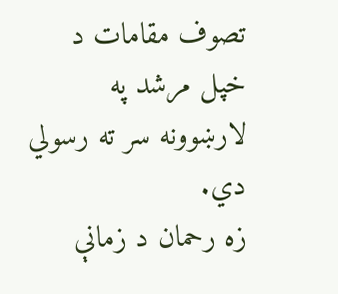تصوف مقامات د خپل مرشد په لارښوونه سر ته رسولي دي.
زه رحمان د زمانې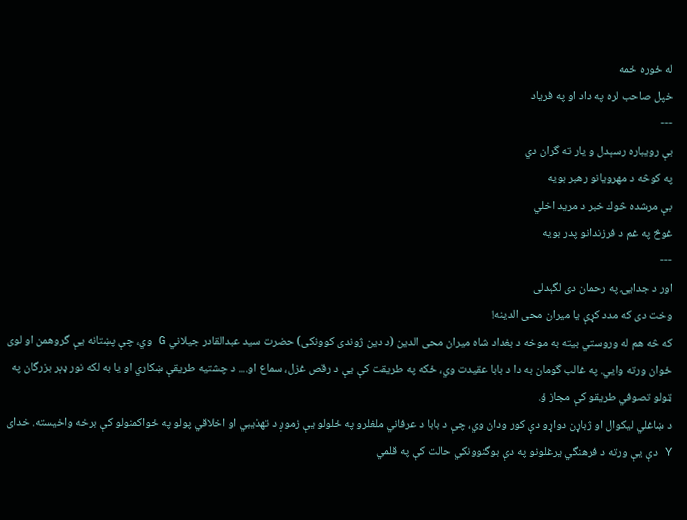له ځوره ځمه
خپل صاحب لره په داد او په فرياد
---
بې رويباره رسېدل و يار ته گران دي
په كوڅه د مهرويانو رهبر بويه
بې مرشده څوك خبر د مريد اخلي
غوڅ په غم د فرزندانو پدر بويه
---
اور د جدايۍ په رحمان دى لگېدلى
وخت دى كه مدد كړې يا ميران محى الدينه!
كه څه هم له وروستي بيته به موخه د بغداد شاه ميران محى الدين (د دين ژوندى كوونكى) حضرت سيد عبدالقادر جيلاني G وي، چې پښتانه يې گروهمن او لوى ځوان ورته وايي. په غالب گومان به دا د بابا عقيدت وي، ځكه په طريقت كې يې د رقص غزل، سماع او.... د چشتيه طريقې ښكاري او يا به لكه نور ډېر بزرگان په ټولو تصوفي طريقو كې مجاز ؤ.
د ښاغلي ليكوال او ژباړن دواړو دې كور ودان وي، چې د بابا د عرفاني ملغلرو په ځلولو يې زموږ د تهذيبي او اخلاقي پولو په ځواكمنولو كې برخه واخيسته. خداى Y دې يې ورته د فرهنگي يرغلونو په دې بوگنوونكي حالت كې په قلمي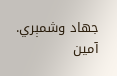جهاد وشمېري.
آمين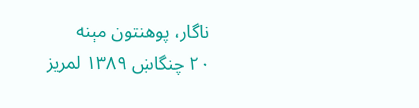ناگار، پوهنتون مېنه
۲۰ چنگاښ ۱۳۸۹ لمريز